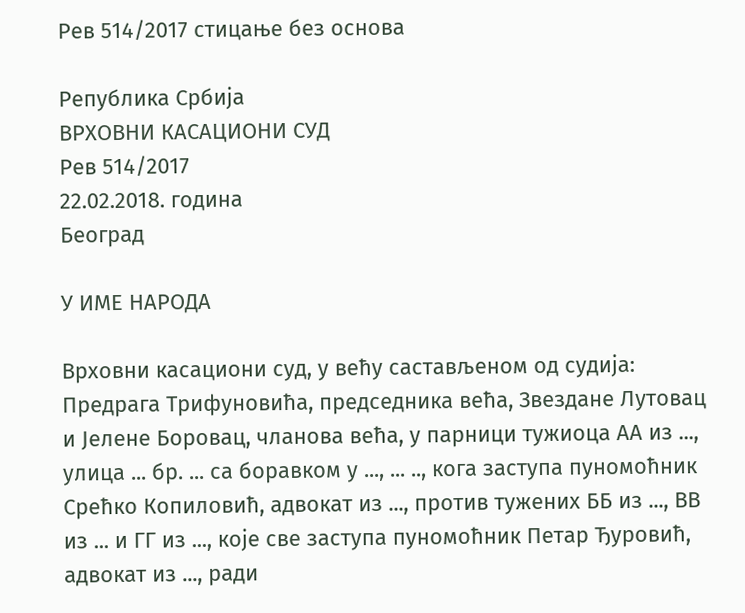Рев 514/2017 стицање без основа

Република Србија
ВРХОВНИ КАСАЦИОНИ СУД
Рев 514/2017
22.02.2018. година
Београд

У ИМЕ НАРОДА

Врховни касациони суд, у већу састављеном од судија: Предрага Трифуновића, председника већа, Звездане Лутовац и Јелене Боровац, чланова већа, у парници тужиоца АА из ..., улица ... бр. ... са боравком у ..., ... .., кога заступа пуномоћник Срећко Копиловић, адвокат из ..., против тужених ББ из ..., ВВ из ... и ГГ из ..., које све заступа пуномоћник Петар Ђуровић, адвокат из ..., ради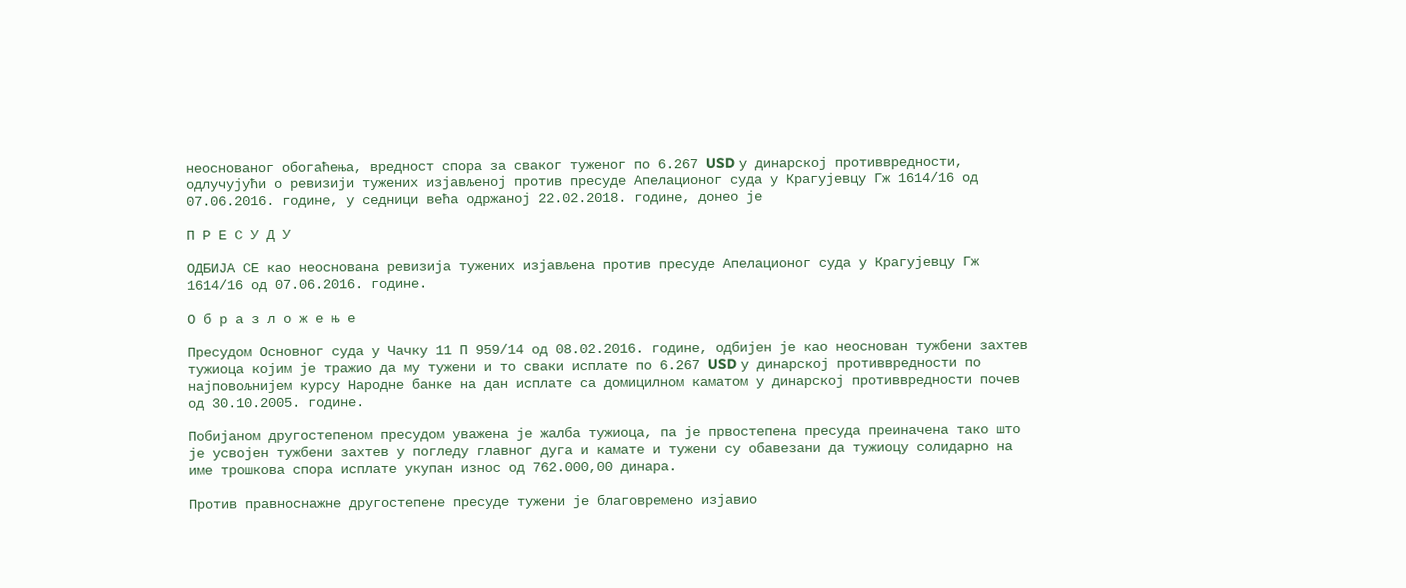неоснованог обогаћења, вредност спора за сваког туженог по 6.267 USD у динарској противвредности, одлучујући о ревизији тужених изјављеној против пресуде Апелационог суда у Крагујевцу Гж 1614/16 од 07.06.2016. године, у седници већа одржаној 22.02.2018. године, донео је

П Р Е С У Д У

ОДБИЈА СЕ као неоснована ревизија тужених изјављена против пресуде Апелационог суда у Крагујевцу Гж 1614/16 од 07.06.2016. године.

О б р а з л о ж е њ е

Пресудом Основног суда у Чачку 11 П 959/14 од 08.02.2016. године, одбијен је као неоснован тужбени захтев тужиоца којим је тражио да му тужени и то сваки исплате по 6.267 USD у динарској противвредности по најповољнијем курсу Народне банке на дан исплате са домицилном каматом у динарској противвредности почев од 30.10.2005. године.

Побијаном другостепеном пресудом уважена је жалба тужиоца, па је првостепена пресуда преиначена тако што је усвојен тужбени захтев у погледу главног дуга и камате и тужени су обавезани да тужиоцу солидарно на име трошкова спора исплате укупан износ од 762.000,00 динара.

Против правноснажне другостепене пресуде тужени је благовремено изјавио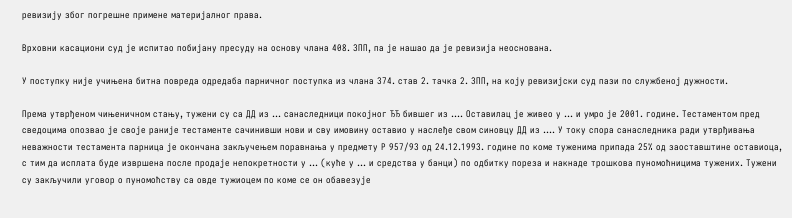ревизију због погрешне примене материјалног права.

Врховни касациони суд је испитао побијану пресуду на основу члана 408. ЗПП, па је нашао да је ревизија неоснована.

У поступку није учињена битна повреда одредаба парничног поступка из члана 374. став 2. тачка 2. ЗПП, на коју ревизијски суд пази по службеној дужности.

Према утврђеном чињеничном стању, тужени су са ДД из ... санаследници покојног ЂЂ бившег из .... Оставилац је живео у ... и умро је 2001. године. Тестаментом пред сведоцима опозвао је своје раније тестаменте сачинивши нови и сву имовину оставио у наслеђе свом синовцу ДД из .... У току спора санаследника ради утврђивања неважности тестамента парница је окончана закључењем поравнања у предмету Р 957/93 од 24.12.1993. године по коме туженима припада 25% од заоставштине оставиоца, с тим да исплата буде извршена после продаје непокретности у ... (куће у ... и средства у банци) по одбитку пореза и накнаде трошкова пуномоћницима тужених. Тужени су закључили уговор о пуномоћству са овде тужиоцем по коме се он обавезује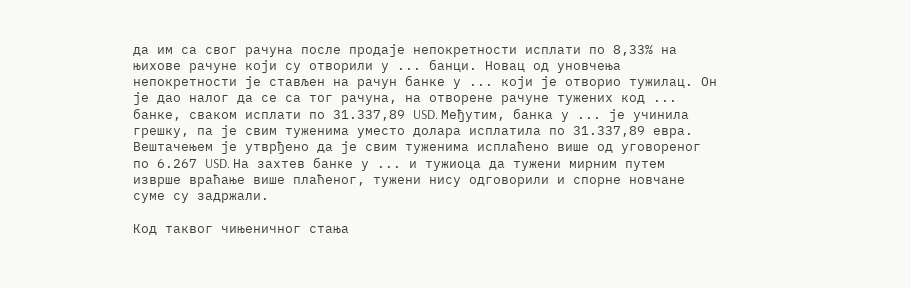да им са свог рачуна после продаје непокретности исплати по 8,33% на њихове рачуне који су отворили у ... банци. Новац од уновчења непокретности је стављен на рачун банке у ... који је отворио тужилац. Он је дао налог да се са тог рачуна, на отворене рачуне тужених код ... банке, сваком исплати по 31.337,89 USD. Међутим, банка у ... је учинила грешку, па је свим туженима уместо долара исплатила по 31.337,89 евра. Вештачењем је утврђено да је свим туженима исплаћено више од уговореног по 6.267 USD. На захтев банке у ... и тужиоца да тужени мирним путем изврше враћање више плаћеног, тужени нису одговорили и спорне новчане суме су задржали.

Код таквог чињеничног стања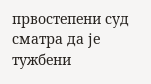првостепени суд сматра да је тужбени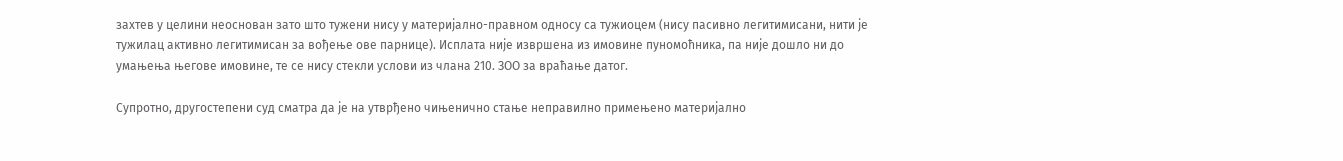захтев у целини неоснован зато што тужени нису у материјално-правном односу са тужиоцем (нису пасивно легитимисани, нити је тужилац активно легитимисан за вођење ове парнице). Исплата није извршена из имовине пуномоћника, па није дошло ни до умањења његове имовине, те се нису стекли услови из члана 210. ЗОО за враћање датог.

Супротно, другостепени суд сматра да је на утврђено чињенично стање неправилно примењено материјално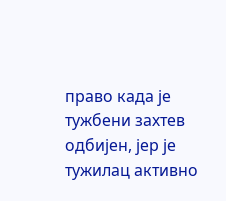право када је тужбени захтев одбијен, јер је тужилац активно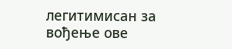легитимисан за вођење ове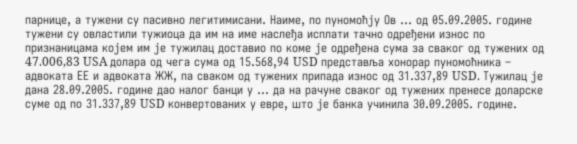парнице, а тужени су пасивно легитимисани. Наиме, по пуномоћју Ов ... од 05.09.2005. године тужени су овластили тужиоца да им на име наслеђа исплати тачно одређени износ по признаницама којем им је тужилац доставио по коме је одређена сума за сваког од тужених од 47.006,83 USA долара од чега сума од 15.568,94 USD представља хонорар пуномоћника – адвоката ЕЕ и адвоката ЖЖ, па сваком од тужених припада износ од 31.337,89 USD. Тужилац је дана 28.09.2005. године дао налог банци у ... да на рачуне сваког од тужених пренесе доларске суме од по 31.337,89 USD конвертованих у евре, што је банка учинила 30.09.2005. године.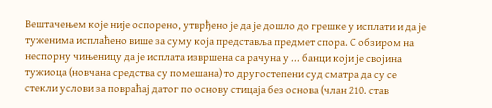Вештачењем које није оспорено, утврђено је да је дошло до грешке у исплати и да је туженима исплаћено више за суму која представља предмет спора. С обзиром на неспорну чињеницу да је исплата извршена са рачуна у ... банци који је својина тужиоца (новчана средства су помешана) то другостепени суд сматра да су се стекли услови за повраћај датог по основу стицаја без основа (члан 210. став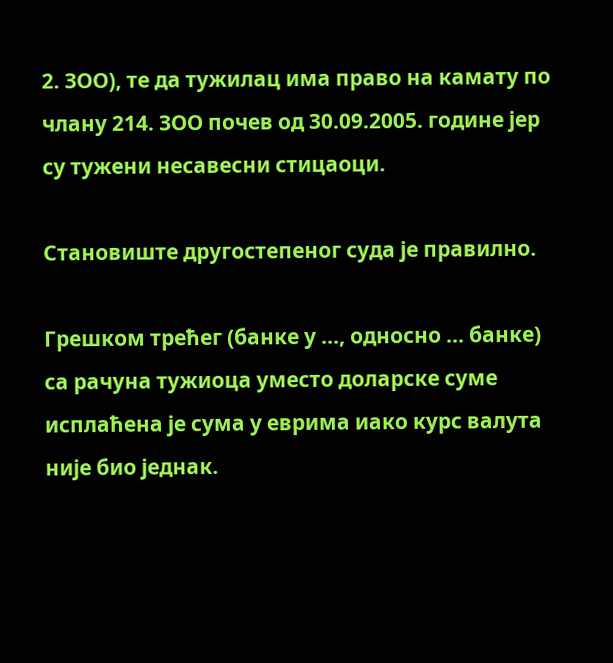2. ЗОО), те да тужилац има право на камату по члану 214. ЗОО почев од 30.09.2005. године јер су тужени несавесни стицаоци.

Становиште другостепеног суда је правилно.

Грешком трећег (банке у ..., односно ... банке) са рачуна тужиоца уместо доларске суме исплаћена је сума у еврима иако курс валута није био једнак.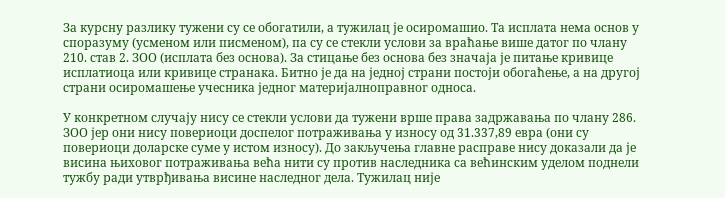За курсну разлику тужени су се обогатили, а тужилац је осиромашио. Та исплата нема основ у споразуму (усменом или писменом), па су се стекли услови за враћање више датог по члану 210. став 2. ЗОО (исплата без основа). За стицање без основа без значаја је питање кривице исплатиоца или кривице странака. Битно је да на једној страни постоји обогаћење, а на другој страни осиромашење учесника једног материјалноправног односа.

У конкретном случају нису се стекли услови да тужени врше права задржавања по члану 286. ЗОО јер они нису повериоци доспелог потраживања у износу од 31.337,89 евра (они су повериоци доларске суме у истом износу). До закључења главне расправе нису доказали да је висина њиховог потраживања већа нити су против наследника са већинским уделом поднели тужбу ради утврђивања висине наследног дела. Тужилац није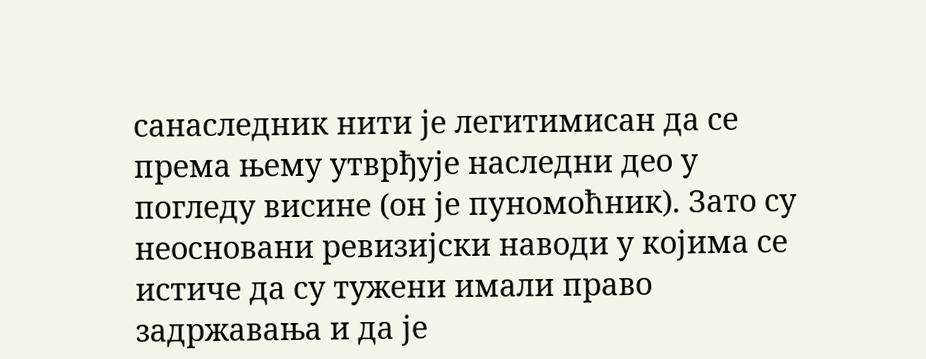санаследник нити је легитимисан да се према њему утврђује наследни део у погледу висине (он је пуномоћник). Зато су неосновани ревизијски наводи у којима се истиче да су тужени имали право задржавања и да је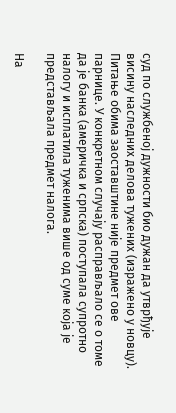суд по службеној дужности био дужан да утврђује висину наследних делова тужених (изражено у новцу). Питање обима заоставштине није предмет ове парнице. У конкретном случају расправљало се о томе да је банка (америчка и српска) поступала супротно налогу и исплатила туженима више од суме која је представљала предмет налога.

На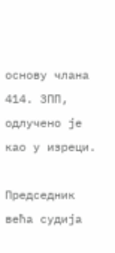основу члана 414. ЗПП, одлучено је као у изреци.

Председник већа судија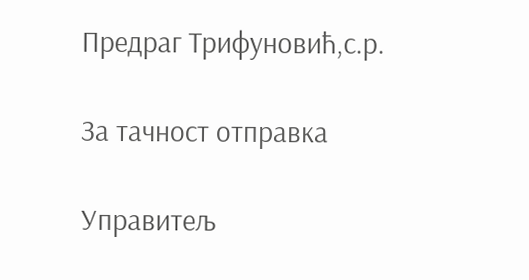Предраг Трифуновић,с.р.

За тачност отправка

Управитељ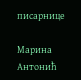писарнице

Марина Антонић